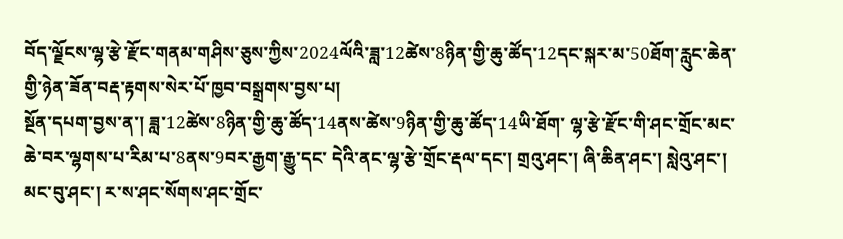བོད་ལྗོངས་ལྷ་རྩེ་རྫོང་གནམ་གཤིས་ཅུས་ཀྱིས་2024ལོའི་ཟླ་12ཚེས་8ཉིན་གྱི་ཆུ་ཚོད་12དང་སྐར་མ་50ཐོག་རླུང་ཆེན་གྱི་ཉེན་ཟོན་བརྡ་རྟགས་སེར་པོ་ཁྱབ་བསྒྲགས་བྱས་པ།
སྔོན་དཔག་བྱས་ན་། ཟླ་12ཚེས་8ཉིན་གྱི་ཆུ་ཚོད་14ནས་ཚེས་9ཉིན་གྱི་ཆུ་ཚོད་14ཡི་ཐོག་ ལྷ་རྩེ་རྫོང་གི་ཤང་གྲོང་མང་ཆེ་བར་ལྷགས་པ་རིམ་པ་8ནས་9བར་རྒྱག་རྒྱུ་དང་ དེའི་ནང་ལྷ་རྩེ་གྲོང་རྡལ་དང་། གྲའུ་ཤང་། ཞི་ཆིན་ཤང་། སླེའུ་ཤང་། མང་བུ་ཤང་། ར་ས་ཤང་སོགས་ཤང་གྲོང་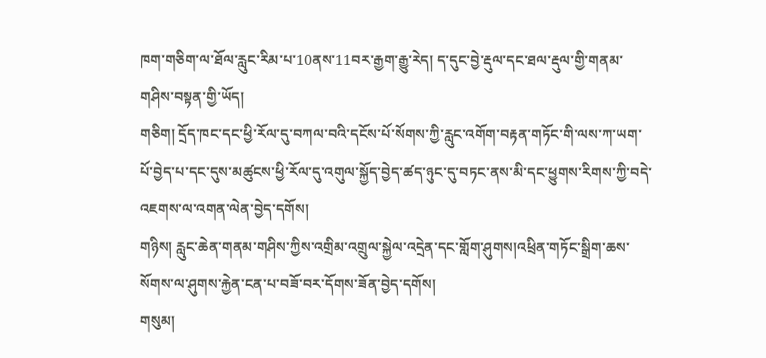ཁག་གཅིག་ལ་ཐོལ་རླུང་རིམ་པ་10ནས་11བར་རྒྱག་རྒྱུ་རེད། ད་དུང་བྱེ་རྡུལ་དང་ཐལ་རྡུལ་གྱི་གནམ་གཤིས་བསྟན་གྱི་ཡོད།
གཅིག། དྲོད་ཁང་དང་ཕྱི་རོལ་དུ་བཀལ་བའི་དངོས་པོ་སོགས་ཀྱི་རླུང་འགོག་བརྟན་གཏོང་གི་ལས་ཀ་ཡག་པོ་བྱེད་པ་དང་དུས་མཚུངས་ཕྱི་རོལ་དུ་འགུལ་སྐྱོད་བྱེད་ཚད་ཉུང་དུ་བཏང་ནས་མི་དང་ཕྱུགས་རིགས་ཀྱི་བདེ་འཇགས་ལ་འགན་ལེན་བྱེད་དགོས།
གཉིས། རླུང་ཆེན་གནམ་གཤིས་ཀྱིས་འགྲིམ་འགྲུལ་སྐྱེལ་འདྲེན་དང་གློག་ཤུགས།འཕྲིན་གཏོང་སྒྲིག་ཆས་སོགས་ལ་ཤུགས་རྐྱེན་ངན་པ་བཟོ་བར་དོགས་ཟོན་བྱེད་དགོས།
གསུམ།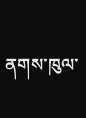ནགས་ཁུལ་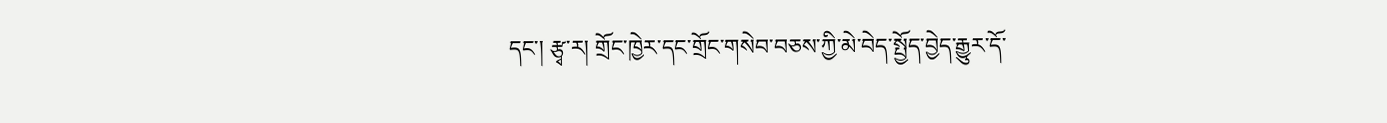དང་། རྩྭ་ར། གྲོང་ཁྱེར་དང་གྲོང་གསེབ་བཅས་ཀྱི་མེ་བེད་སྤྱོད་བྱེད་རྒྱུར་དོ་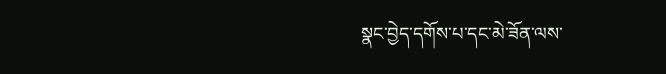སྣང་བྱེད་དགོས་པ་དང་མེ་ཟོན་ལས་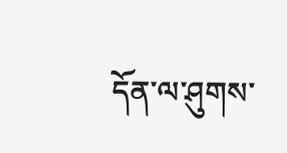དོན་ལ་ཤུགས་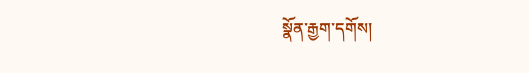སྣོན་རྒྱག་དགོས།